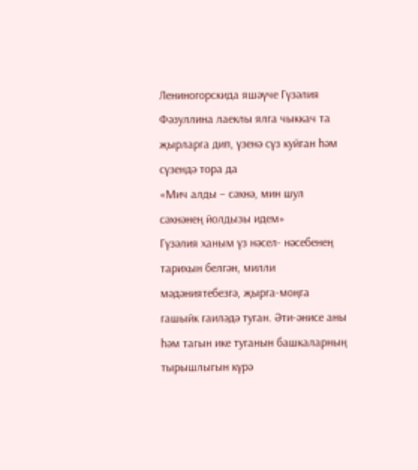Лениногорскида яшәүче Гүзәлия Фәзуллина лаеклы ялга чыккач та җырларга дип, үзенә сүз куйган һәм сүзендә тора да
«Мич алды – сәхнә, мин шул сәхнәнең йолдызы идем»
Гүзәлия ханым үз нәсел- нәсебенең тарихын белгән, милли мәдәниятебезгә, җырга-моңга гашыйк гаиләдә туган. Әти-әнисе аны һәм тагын ике туганын башкаларның тырышлыгын күрә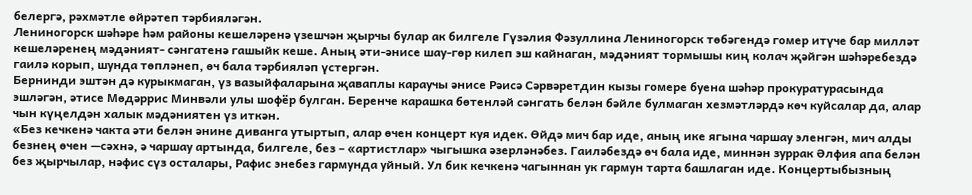белергә, рәхмәтле өйрәтеп тәрбияләгән.
Лениногорск шәһәре һәм районы кешеләренә үзешчән җырчы булар ак билгеле Гүзәлия Фәзуллина Лениногорск төбәгендә гомер итүче бар милләт кешеләренең мәдәният- сәнгатенә гашыйк кеше. Аның әти-әнисе шау-гөр килеп эш кайнаган, мәдәният тормышы киң колач җәйгән шәһәребездә гаилә корып, шунда төпләнеп, өч бала тәрбияләп үстергән.
Бернинди эштән дә курыкмаган, үз вазыйфаларына җаваплы караучы әнисе Рәисә Сәрвәретдин кызы гомере буена шәһәр прокуратурасында эшләгән, әтисе Мөдәррис Минвәли улы шофёр булган. Беренче карашка бөтенләй сәнгать белән бәйле булмаган хезмәтләрдә көч куйсалар да, алар чын күңелдән халык мәдәниятен үз иткән.
«Без кечкенә чакта әти белән әнине диванга утыртып, алар өчен концерт куя идек. Өйдә мич бар иде, аның ике ягына чаршау эленгән, мич алды безнең өчен —сәхнә, ә чаршау артында, билгеле, без – «артистлар» чыгышка әзерләнәбез. Гаиләбездә өч бала иде, миннән зуррак Әлфия апа белән без җырчылар, нәфис сүз осталары, Рафис энебез гармунда уйный. Ул бик кечкенә чагыннан ук гармун тарта башлаган иде. Концертыбызның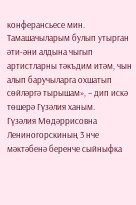конферансьесе мин. Тамашачыларым булып утырган әти-әни алдына чыгып артистларны тәкъдим итәм, чын алып баручыларга охшатып сөйләргә тырышам», – дип искә төшерә Гүзәлия ханым.
Гүзәлия Мөдәррисовна Лениногорскиның 3 нче мәктәбенә беренче сыйныфка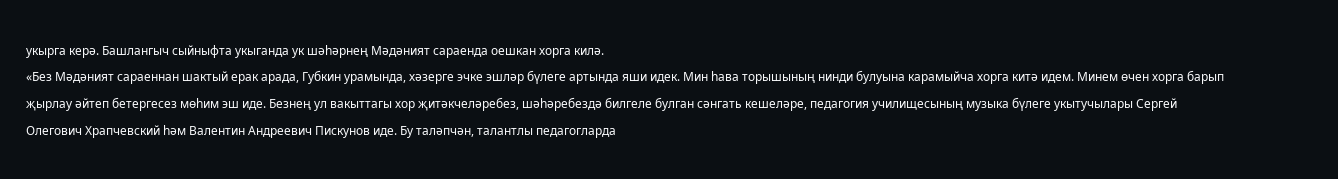укырга керә. Башлангыч сыйныфта укыганда ук шәһәрнең Мәдәният сараенда оешкан хорга килә.
«Без Мәдәният сараеннан шактый ерак арада, Губкин урамында, хәзерге эчке эшләр бүлеге артында яши идек. Мин һава торышының нинди булуына карамыйча хорга китә идем. Минем өчен хорга барып җырлау әйтеп бетергесез мөһим эш иде. Безнең ул вакыттагы хор җитәкчеләребез, шәһәребездә билгеле булган сәнгать кешеләре, педагогия училищесының музыка бүлеге укытучылары Сергей Олегович Храпчевский һәм Валентин Андреевич Пискунов иде. Бу таләпчән, талантлы педагогларда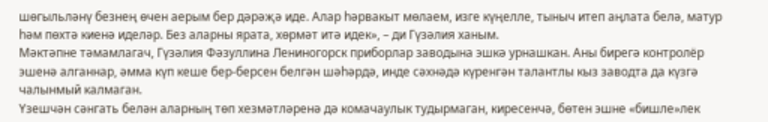шөгыльләнү безнең өчен аерым бер дәрәҗә иде. Алар һәрвакыт мөлаем, изге күңелле, тыныч итеп аңлата белә, матур һәм пөхтә киенә иделәр. Без аларны ярата, хөрмәт итә идек», – ди Гүзәлия ханым.
Мәктәпне тәмамлагач, Гүзәлия Фәзуллина Лениногорск приборлар заводына эшкә урнашкан. Аны бирегә контролёр эшенә алганнар, әмма күп кеше бер-берсен белгән шәһәрдә, инде сәхнәдә күренгән талантлы кыз заводта да күзгә чалынмый калмаган.
Үзешчән сәнгать белән аларның төп хезмәтләренә дә комачаулык тудырмаган, киресенчә, бөтен эшне «бишле»лек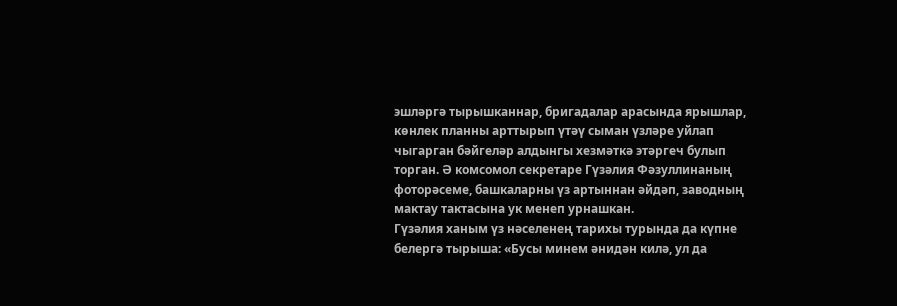эшләргә тырышканнар, бригадалар арасында ярышлар, көнлек планны арттырып үтәү сыман үзләре уйлап чыгарган бәйгеләр алдынгы хезмәткә этәргеч булып торган. Ә комсомол секретаре Гүзәлия Фәзуллинаның фоторәсеме, башкаларны үз артыннан әйдәп, заводның мактау тактасына ук менеп урнашкан.
Гүзәлия ханым үз нәселенең тарихы турында да күпне белергә тырыша: «Бусы минем әнидән килә, ул да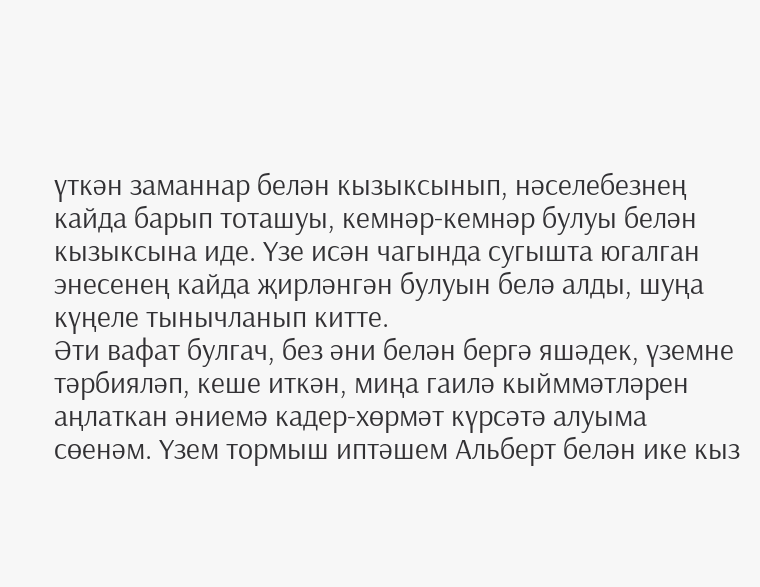үткән заманнар белән кызыксынып, нәселебезнең кайда барып тоташуы, кемнәр-кемнәр булуы белән кызыксына иде. Үзе исән чагында сугышта югалган энесенең кайда җирләнгән булуын белә алды, шуңа күңеле тынычланып китте.
Әти вафат булгач, без әни белән бергә яшәдек, үземне тәрбияләп, кеше иткән, миңа гаилә кыйммәтләрен аңлаткан әниемә кадер-хөрмәт күрсәтә алуыма сөенәм. Үзем тормыш иптәшем Альберт белән ике кыз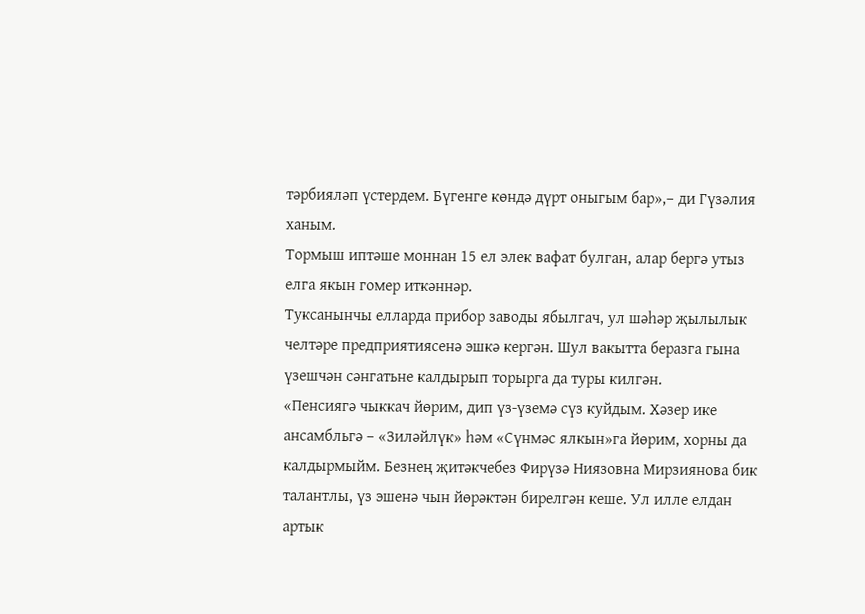тәрбияләп үстердем. Бүгенге көндә дүрт оныгым бар»,– ди Гүзәлия ханым.
Тормыш иптәше моннан 15 ел элек вафат булган, алар бергә утыз елга якын гомер иткәннәр.
Туксанынчы елларда прибор заводы ябылгач, ул шәһәр җылылык челтәре предприятиясенә эшкә кергән. Шул вакытта беразга гына үзешчән сәнгатьне калдырып торырга да туры килгән.
«Пенсиягә чыккач йөрим, дип үз-үземә сүз куйдым. Хәзер ике ансамбльгә – «Зиләйлүк» һәм «Сүнмәс ялкын»га йөрим, хорны да калдырмыйм. Безнең җитәкчебез Фирүзә Ниязовна Мирзиянова бик талантлы, үз эшенә чын йөрәктән бирелгән кеше. Ул илле елдан артык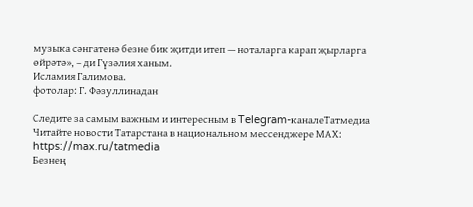музыка сәнгатенә безне бик җитди итеп — ноталарга карап җырларга өйрәтә», – ди Гүзәлия ханым.
Исламия Галимова.
фотолар: Г. Фәзуллинадан

Следите за самым важным и интересным в Telegram-каналеТатмедиа
Читайте новости Татарстана в национальном мессенджере MАХ: https://max.ru/tatmedia
Безнең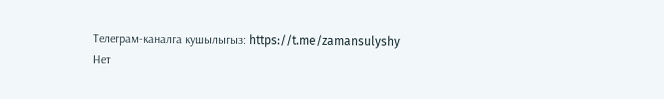Телеграм-каналга кушылыгыз: https://t.me/zamansulyshy
Нет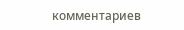комментариев